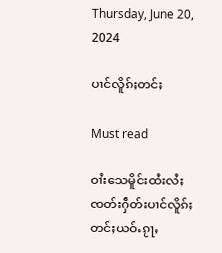Thursday, June 20, 2024

ပၢင်လိူၵ်ႈတင်ႈ

Must read

ဝၢႆးသေမိူင်းထႆးလႆႈၸတ်းႁဵတ်းပၢင်လိူၵ်ႈတင်ႈယဝ်ႉၵႂႃႇ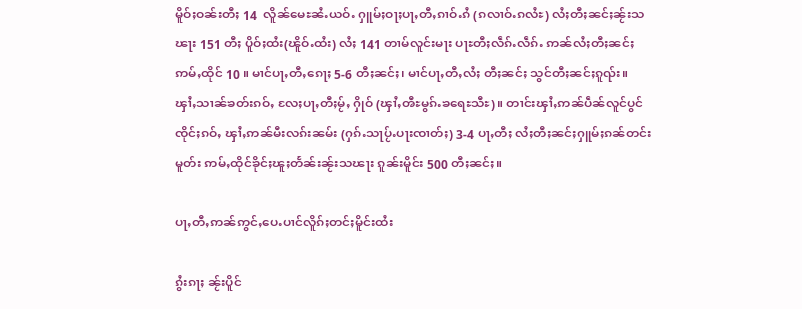မိူဝ်ႈဝၼ်းတီႈ 14  လိူၼ်မေႊၼႆႉယဝ်ႉ ႁူမ်ႈဝႃႈပႃႇတီႇၵၢဝ်ႉၵႆ (ၵလၢဝ်ႉၵလႆႊ) လႆႈတီႈၼင်ႈၼႂ်းသၽႃး 151 တီႈ ပိူဝ်ႈထႆး(ၽိူဝ်ႉထႆး) လႆႈ 141 တၢမ်လူင်းမႃး ပႃႊတီႈလဵၵ်ႉလဵၵ်ႉ ဢၼ်လႆႈတီႈၼင်ႈ ဢမ်ႇထိုင် 10 ။ မၢင်ပႃႇတီႇၵေႃႈ 5-6 တီႈၼင်ႈ၊ မၢင်ပႃႇတီႇလႆႈ တီႈၼင်ႈ သွင်တီႈၼင်ႈၵူၺ်း။      ၾၢႆႇသၢၼ်ၶတ်းၵဝ်ႇ လႄႈပႃႇတီႈမႂ်ႇ ႁိုဝ် (ၾၢႆႇၻီႊမွၵ်ႉၶရေႊသီႊ)။ တၢင်းၾၢႆႇဢၼ်ပဵၼ်လူင်ပွင်ၸိုင်ႈၵဝ်ႇ ၾၢႆႇဢၼ်မီးလၵ်းၼမ်း (ႁၵ်ႉသႃပႂ်ႉပႃးၸၢတ်ႈ) 3-4 ပႃႇတီႈ လႆႈတီႈၼင်ႈႁူမ်ႈၵၼ်တင်းမူတ်း ဢမ်ႇထိုင်ၶိုင်ႈၽူႈတႅၼ်းၼႂ်းသၽႃး ၵူၼ်းမိူင်း 500 တီႈၼင်ႈ။

ပႃႇတီႇဢၼ်ဢွင်ႇပေႉပၢင်လိူၵ်ႈတင်ႈမိူင်းထႆး

ၵွႆးၵႃႈ ၼႂ်းပိူင်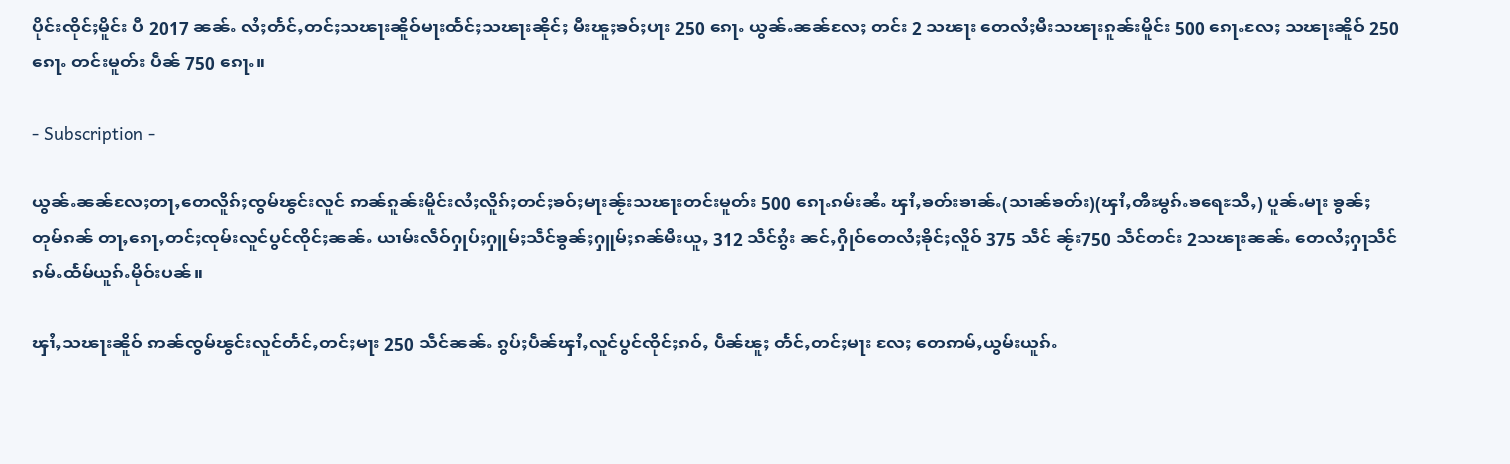ပိုင်းၸိုင်ႈမိူင်း ပီ 2017 ၼၼ်ႉ လႆႈတႅင်ႇတင်ႈသၽႃးၼိူဝ်မႃးထႅင်ႈသၽႃးၼိုင်ႈ မီးၽူႈၶဝ်ႈပႃး 250 ၵေႃႉ ယွၼ်ႉၼၼ်လႄႈ တင်း 2 သၽႃး တေလႆႈမီးသၽႃးၵူၼ်းမိူင်း 500 ၵေႃႉလႄႈ သၽႃးၼိူဝ် 250 ၵေႃႉ တင်းမူတ်း ပဵၼ် 750 ၵေႃႉ။

- Subscription -

ယွၼ်ႉၼၼ်လႄႈတႃႇတေလိူၵ်ႈၸွမ်ၽွင်းလူင် ဢၼ်ၵူၼ်းမိူင်းလႆႈလိူၵ်ႈတင်ႈၶဝ်ႈမႃးၼႂ်းသၽႃးတင်းမူတ်း 500 ၵေႃႉၵမ်းၼႆႉ ၾၢႆႇၶတ်းၶၢၼ်ႉ(သၢၼ်ၶတ်း)(ၾၢႆႇၻီႊမွၵ်ႉၶရေႊသီႇ) ပူၼ်ႉမႃး ၶွၼ်ႈတုမ်ၵၼ် တႃႇၵေႃႇတင်ႈၸုမ်းလူင်ပွင်ၸိုင်ႈၼၼ်ႉ ယၢမ်းလဵဝ်ႁုပ်ႈႁူမ်ႈသဵင်ၶွၼ်ႈႁူမ်ႈၵၼ်မီးယူႇ 312 သဵင်ၵွႆး ၼင်ႇႁိုဝ်တေလႆႈၶိုင်ႈလိူဝ် 375 သဵင် ၼႂ်း750 သဵင်တင်း 2သၽႃးၼၼ်ႉ တေလႆႈႁႃသဵင်ၵမ်ႉထႅမ်ယူၵ်ႉမိုဝ်းပၼ်။

ၾၢႆႇသၽႃးၼိူဝ် ဢၼ်ၸွမ်ၽွင်းလူင်တႅင်ႇတင်ႈမႃး 250 သဵင်ၼၼ်ႉ ၵွပ်ႈပဵၼ်ၾၢႆႇလူင်ပွင်ၸိုင်ႈၵဝ်ႇ ပဵၼ်ၽူႈ တႅင်ႇတင်ႈမႃး လႄႈ တေဢမ်ႇယွမ်းယူၵ်ႉ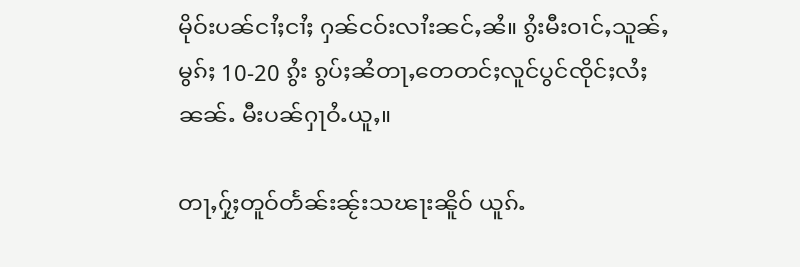မိုဝ်းပၼ်ငၢႆႈငၢႆႈ ႁၼ်ငဝ်းလၢႆးၼင်ႇၼႆ။ ၵွႆးမီးဝၢင်ႇသူၼ်ႇ မွၵ်ႈ 10-20 ၵွႆး ၵွပ်ႈၼႆတႃႇတေတင်ႈလူင်ပွင်ၸိုင်ႈလႆႈၼၼ်ႉ မီးပၼ်ႁႃဝႆႉယူႇ။

တႃႇႁႂ်ႈတူဝ်တႅၼ်းၼႂ်းသၽႃးၼိူဝ် ယူၵ်ႉ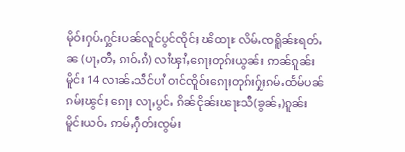မိုဝ်းႁပ်ႉႁွင်းပၼ်လူင်ပွင်ၸိုင်ႈ ၽိထႃႊ လိမ်ႉၸရိူၼ်ႊရတ်ႉၼ (ပႃႇတီႇ ၵၢဝ်ႉၵႆ) လၢႆၾၢႆႇၵေႃႈတုၵ်းယွၼ်း ဢၼ်ၵူၼ်းမိူင်း 14 လၢၼ်ႉသဵင်ပၢႆ ဝၢင်ၸိူဝ်းၵေႃႈတုၵ်းႁႂ်ႈၵမ်ႉထႅမ်ပၼ် ၵမ်ႈၽွင်ႈ ၵေႃႈ လႃႇပွင်ႉ ၵိၼ်ငိုၼ်းၽႃႊသီ(ၶွၼ်ႇ)ၵူၼ်းမိူင်းယဝ်ႉ ဢမ်ႇႁဵတ်းၸွမ်း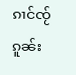ၵၢင်ၸႂ်ၵူၼ်း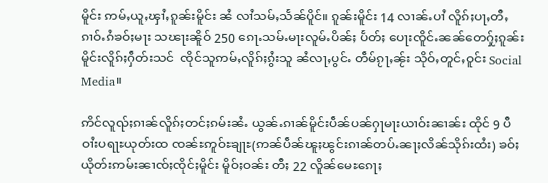မိူင်း ဢမ်ႇယူႇၾၢႆႇၵူၼ်းမိူင်း ၼႆ လၢႆသမ်ႇသႅၼ်ပိူင်။ ၵူၼ်းမိူင်း 14 လၢၼ်ႉပၢႆ လိူၵ်ႈပႃႇတီႇၵၢဝ်ႉၵႆၶဝ်ႈမႃး သၽႃးၼိူဝ် 250 ၵေႃႉသမ်ႉမႃးလူမ်ႉပိၼ်ႈ ပႅတ်ႈ ပေႃးၸိူင်ႉၼၼ်တေႁႂ်ႈၵူၼ်းမိူင်းလိူၵ်ႈႁဵတ်းသင်  ၸိုင်သူဢမ်ႇလိူၵ်ႈၵွႆးသူ ၼႆလႃႇပွင်ႉ တဵမ်ၵႂႃႇၼႂ်း သိုဝ်ႇတူင်ႇဝူင်း Social Media။

ဢိင်လူၺ်ႈၵၢၼ်လိူၵ်ႈတင်ႈၵမ်းၼႆႉ ယွၼ်ႉၵၢၼ်မိူင်းပဵၼ်ပၼ်ႁႃမႃးယၢဝ်းၼၢၼ်း ထိုင် 9 ပီ ဝၢႆးပရႃႊယုတ်းထ ၸၼ်ႊဢူဝ်ႊၶျႃႊ(ဢၼ်ပဵၼ်ၽူႈၽွင်းၵၢၼ်တပ်ႉၼႃႈလိၼ်သိုၵ်းထႆး) ၶဝ်ႈယိုတ်းဢမ်းၼၢၸ်ႈၸိုင်ႈမိူင်း မိူဝ်ႈဝၼ်း တီႈ 22 လိူၼ်မေႊၵေႃႈ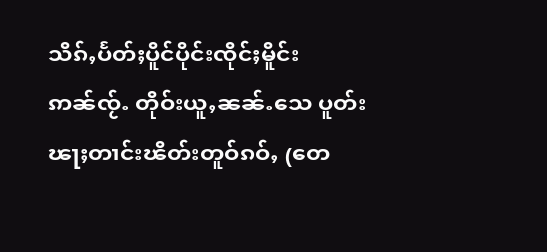သိၵ်ႇပႅတ်ႈပိူင်ပိုင်းၸိုင်ႈမိူင်း ဢၼ်ၸႂ်ႉ တိုဝ်းယူႇၼၼ်ႉသေ ပူတ်းၽႃႈတၢင်းၽိတ်းတူဝ်ၵဝ်ႇ (တေ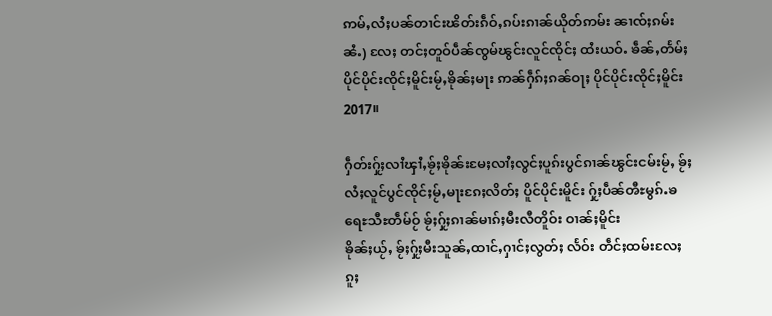ဢမ်ႇလႆႈပၼ်တၢင်းၽိတ်းၵဵဝ်ႇၵပ်းၵၢၼ်ယိုတ်ဢမ်း ၼၢၸ်ႈၵမ်းၼႆႉ) လႄႈ တင်ႈတူဝ်ပဵၼ်ၸွမ်ၽွင်းလူင်ၸိုင်ႈ ထႆးယဝ်ႉ ၶဵၼ်ႇတႅမ်ႈပိုင်ပိုင်းၸိုင်ႈမိူင်းမႂ်ႇၶိုၼ်ႈမႃး ဢၼ်ႁဵၵ်ႈၵၼ်ဝႃႈ ပိုင်ပိုင်းၸိုင်ႈမိူင်း 2017။

ႁဵတ်းႁႂ်ႈလၢႆၾၢႆႇၶႂ်ႈၶိုၼ်းမႄႈလၢႆႈလွင်ႈပူၵ်းပွင်ၵၢၼ်ၽွင်းငမ်းမႂ်ႇ ၶႂ်ႈလႆႈလူင်ပွင်ၸိုင်ႈမႂ်ႇမႃးၵႄႈလိတ်ႈ ပိူင်ပိုင်းမိူင်း ႁႂ်ႈပဵၼ်ၻီႊမွၵ်ႉၶရေႊသီႊတဵမ်ဝႂ် ၶႂ်ႈႁႂ်ႈၵၢၼ်မၢၵ်ႈမီးလီတိူဝ်း ဝၢၼ်ႈမိူင်းၶိုၼ်ႈယႂ်ႇ ၶႂ်ႈႁႂ်ႈမီးသူၼ်ႇထၢင်ႇႁၢင်ႈလွတ်ႈ လႅဝ်း တဵင်ႈထမ်းလႄႈၵူႈ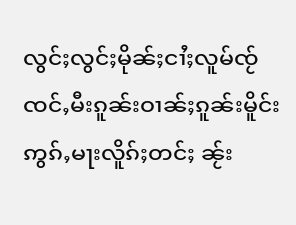လွင်ႈလွင်ႈမိုၼ်ႈငၢႆႈလူမ်ၸႂ် ၸင်ႇမီးၵူၼ်းဝၢၼ်ႈၵူၼ်းမိူင်းဢွၵ်ႇမႃးလိူၵ်ႈတင်ႈ ၼႂ်း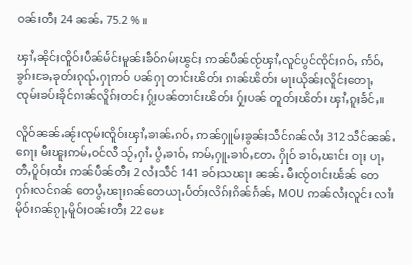ဝၼ်းတီႈ 24 ၼၼ်ႉ 75.2 % ။

ၾၢႆႇၼိုင်ႈၸိူဝ်းပဵၼ်မႅင်းမူၼ်းၶဵဝ်ၵမ်ႈၽွင်ႈ ဢၼ်ပဵၼ်ၸႂ်ၾၢႆႇလူင်ပွင်ၸိုင်ႈၵဝ်ႇ ဢႅဝ်ႇၶွၵ်းၶႄႇၶုတ်းၵုၺ်ႉႁႃဢဝ် ပၼ်ႁႃ တၢင်းၽိတ်း ၵၢၼ်ၽိတ်း မႃးယိုၼ်ႈလိူင်ႈတေႃႇ ၸုမ်းၶပ်းၶိုင်ၵၢၼ်လိူၵ်ႈတင်ႈ ႁႂ်ႈပၼ်တၢင်းၽိတ်း ႁႂ်ႈပၼ် တူတ်ႈၽိတ်း ၾၢႆႇၵူႈၶႅင်ႇ။

လိူဝ်ၼၼ်ႉၼႂ်းၸုမ်းၸိူဝ်းၾၢႆႇၶၢၼ်ႉၵဝ်ႇ ဢၼ်ႁူမ်ႈၶွၼ်ႈသဵင်ၵၼ်လႆႈ 312 သဵင်ၼၼ်ႉၵေႃႈ မီးၽူႈဢမ်ႇဝင်လီ သႂ်ႇႁၢႆႉ ပွႆႇၶၢဝ်ႇ ဢမ်ႇႁူႉၶၢဝ်ႇတႄႉ ႁိုဝ် ၶၢဝ်ႇၽၢင်း ဝႃႈ ပႃႇတီႇပိူဝ်ႈထႆး ဢၼ်ပဵၼ်တီႈ 2 လႆႈသဵင် 141 ၶဝ်ႈသၽႃး ၼၼ်ႉ မီးၸႂ်ဝၢင်းၽႅၼ် တေႁၵ်းလင်ၵၼ် တေပွႆႇၽႃႈၵၼ်တေယႃႉပႅတ်ႈလိၵ်ႈၵိၼ်ၵႅၼ်ႇ MOU ဢၼ်လႆႈလူင်း လၢႆးမိုဝ်းၵၼ်ၵႂႃႇမိူဝ်ႈဝၼ်းတီႈ 22 မေႊ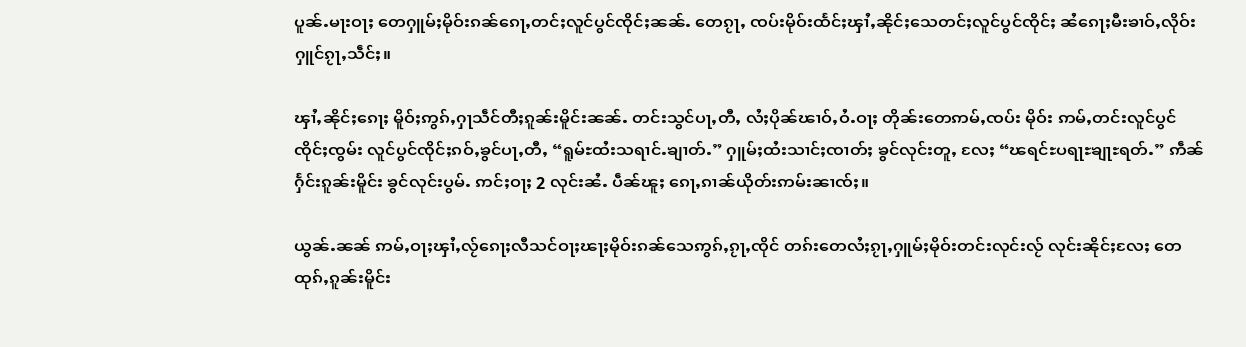ပူၼ်ႉမႃးဝႃႈ တေႁူမ်ႈမိုဝ်းၵၼ်ၵေႃႇတင်ႈလူင်ပွင်ၸိုင်ႈၼၼ်ႉ တေၵႂႃႇ ၸပ်းမိုဝ်းထႅင်ႈၾၢႆႇၼိုင်ႈသေတင်ႈလူင်ပွင်ၸိုင်ႈ ၼႆၵေႃႈမီးၶၢဝ်ႇလိုဝ်းႁူင်ၵႂႃႇသဵင်ႈ။

ၾၢႆႇၼိုင်ႈၵေႃႈ မိူဝ်ႈဢွၵ်ႇႁႃသဵင်တီႈၵူၼ်းမိူင်းၼၼ်ႉ တင်းသွင်ပႃႇတီႇ လႆႈပိုၼ်ၽၢဝ်ႇဝႆႉဝႃႈ တိုၼ်းတေဢမ်ႇၸပ်း မိုဝ်း ဢမ်ႇတင်းလူင်ပွင်ၸိုင်ႈၸွမ်း လူင်ပွင်ၸိုင်ႈၵဝ်ႇၶွင်ပႃႇတီႇ “ရူမ်ႊထႆးသရၢင်ႉၶျၢတ်ႉ” ႁူမ်ႈထႆးသၢင်ႈၸၢတ်ႈ ၶွင်လုင်းတူႇ လႄႈ “ၽရင်ႊပရႃႊၶျႃႊရတ်ႉ” ဢဵၼ်ႁႅင်းၵူၼ်းမိူင်း ၶွင်လုင်းပွမ်ႉ ဢင်ႈဝႃႈ 2 လုင်းၼႆႉ ပဵၼ်ၽူႈ ၵေႃႇၵၢၼ်ယိုတ်းဢမ်းၼၢၸ်ႈ။

ယွၼ်ႉၼၼ် ဢမ်ႇဝႃႈၾၢႆႇလႂ်ၵေႃႈလီသင်ဝႃႈၽႃႈမိုဝ်းၵၼ်သေဢွၵ်ႇၵႂႃႇၸိုင် တၵ်းတေလႆႈၵႂႃႇႁူမ်ႈမိုဝ်းတင်းလုင်းလႂ် လုင်းၼိုင်ႈလႄႈ တေထုၵ်ႇၵူၼ်းမိူင်း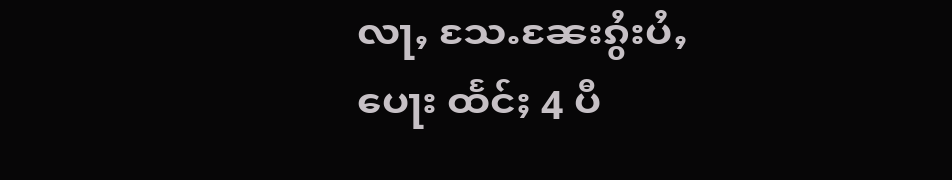လႃႇ သႄႉၼႄးၵွႆးပႆႇပေႃး ထႅင်ႈ 4 ပီ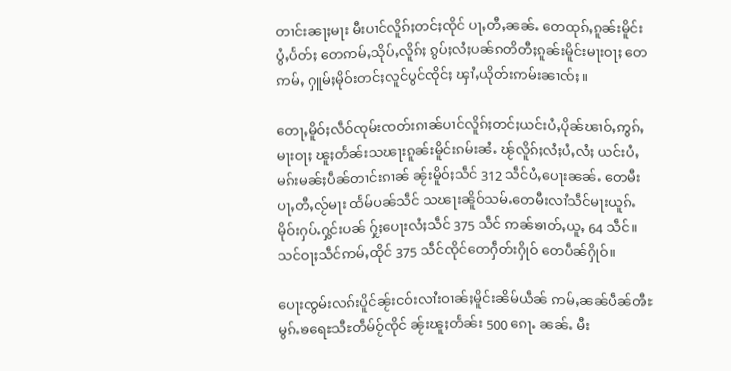တၢင်းၼႃႈမႃး မီးပၢင်လိူၵ်ႈတင်ႈၸိုင် ပႃႇတီႇၼၼ်ႉ တေထုၵ်ႇၵူၼ်းမိူင်းပွႆႇပႅတ်ႈ တေဢမ်ႇသိုပ်ႇလိူၵ်ႈ ၵွပ်ႈလႆႈပၼ်ၵတိတီႈၵူၼ်းမိူင်းမႃးဝႃႈ တေဢမ်ႇ ႁူမ်ႈမိုဝ်းတင်ႈလူင်ပွင်ၸိုင်ႈ ၾၢႆႇယိုတ်းဢမ်းၼၢၸ်ႈ။

တေႃႇမိူဝ်ႈလဵဝ်ၸုမ်းၸတ်းၵၢၼ်ပၢင်လိူၵ်ႈတင်ႈယင်းပႆႇပိုၼ်ၽၢဝ်ႇဢွၵ်ႇမႃးဝႃႈ ၽူႈတႅၼ်းသၽႃးၵူၼ်းမိူင်းၵမ်းၼႆႉ ၽႂ်လိူၵ်ႈလႆႈပႆႇလႆႈ ယင်းပႆႇမၵ်းမၼ်ႈပဵၼ်တၢင်းၵၢၼ် ၼႂ်းမိူဝ်ႈသဵင် 312 သဵင်ပႆႇပေႃးၼၼ်ႉ တေမီးပႃႇတီႇလႂ်မႃး ထႅမ်ပၼ်သဵင် သၽႃးၼိူဝ်သမ်ႉတေမီးလၢႆသဵင်မႃးယူၵ်ႉမိုဝ်းႁပ်ႉႁွင်းပၼ် ႁႂ်ႈပေႃးလႆႈသဵင် 375 သဵင် ဢၼ်ၶၢတ်ႇယူႇ 64 သဵင်။ သင်ဝႃႈသဵင်ဢမ်ႇထိုင် 375 သဵင်ၸိုင်တေႁဵတ်းႁိုဝ် တေပဵၼ်ႁိုဝ်။

ပေႃးၸွမ်းလၵ်းပိူင်ၼႂ်းငဝ်းလၢႆးဝၢၼ်ႈမိူင်းၼိမ်ယဵၼ် ဢမ်ႇၼၼ်ပဵၼ်ၻီႊမွၵ်ႉၶရေႊသီႊတဵမ်ဝႂ်ၸိုင် ၼႂ်းၽူႈတႅၼ်း 500 ၵေႃႉ ၼၼ်ႉ မီး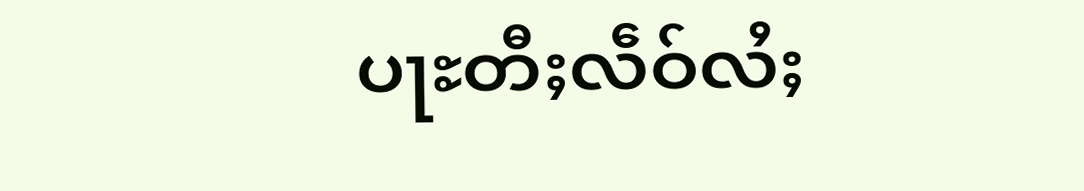ပႃႊတီႈလဵဝ်လႆႈ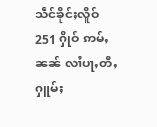သဵင်ၶိုင်ႈလိူဝ် 251 ႁိုဝ် ဢမ်ႇၼၼ် လၢႆပႃႇတီႇႁူမ်ႈ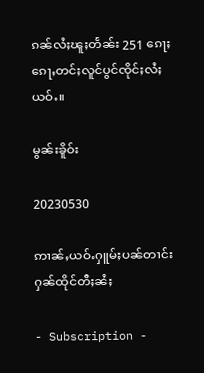ၵၼ်လႆႈၽူႈတႅၼ်း 251 ၵေႃႈ ၵေႃႇတင်ႈလူင်ပွင်ၸိုင်ႈလႆႈယဝ်ႉ။

မွၼ်းၶိူဝ်း

20230530

ဢၢၼ်ႇယဝ်ႉႁူမ်ႈပၼ်တၢင်းႁၼ်ထိုင်တီႈၼႆႈ

- Subscription -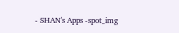- SHAN's Apps -spot_img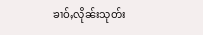ၶၢဝ်ႇလိုၼ်းသုတ်း